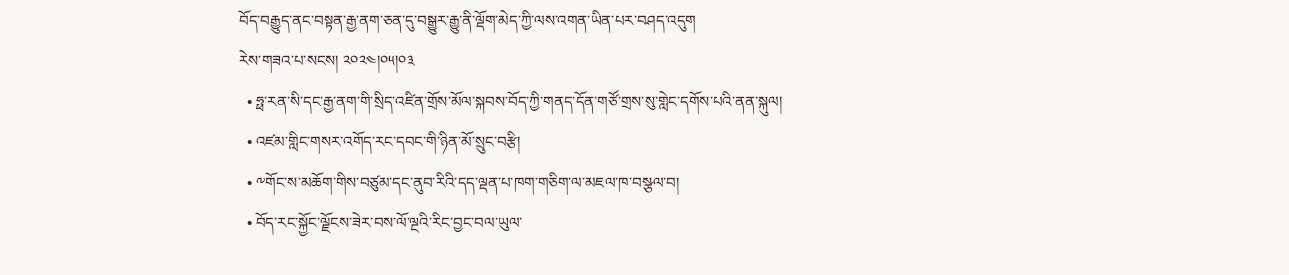བོད་བརྒྱུད་ནང་བསྟན་རྒྱ་ནག་ཅན་དུ་བསྒྱུར་རྒྱུ་ནི་ལྡོག་མེད་ཀྱི་ལས་འགན་ཡིན་པར་བཤད་འདུག
རེས་གཟའ་པ་སངས། ༢༠༢༤།༠༥།༠༣
  • ཧྥ་རན་སི་དང་རྒྱ་ནག་གི་སྲིད་འཛིན་གྲོས་མོལ་སྐབས་བོད་ཀྱི་གནད་དོན་གཙོ་གྲས་སུ་གླེང་དགོས་པའི་ནན་སྐུལ།
  • འཛམ་གླིང་གསར་འགོད་རང་དབང་གི་ཉིན་མོ་སྲུང་བརྩི།
  • ༸གོང་ས་མཆོག་གིས་བཙུམ་དང་ནུབ་རིའི་དད་ལྡན་པ་ཁག་གཅིག་ལ་མཇལ་ཁ་བསྩལ་བ།
  • བོད་རང་སྐྱོང་ལྗོངས་ཟེར་བས་ལོ་ལྔའི་རིང་བྱང་བལ་ཡུལ་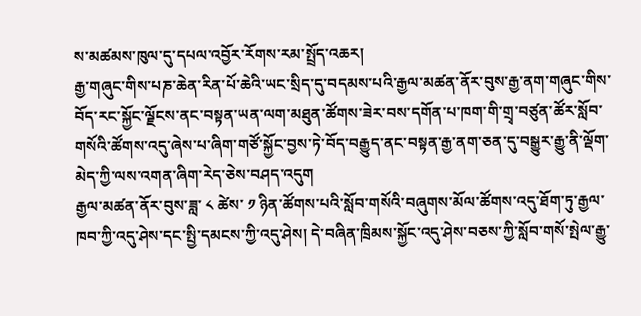ས་མཚམས་ཁུལ་དུ་དཔལ་འབྱོར་རོགས་རམ་སྤྲོད་འཆར།
རྒྱ་གཞུང་གིས་པཎ་ཆེན་རིན་པོ་ཆེའི་ཡང་སྲིད་དུ་བདམས་པའི་རྒྱལ་མཚན་ནོར་བུས་རྒྱ་ནག་གཞུང་གིས་བོད་རང་སྐྱོང་ལྗོངས་ནང་བསྟན་ཡན་ལག་མཐུན་ཚོགས་ཟེར་བས་དགོན་པ་ཁག་གི་གྲྭ་བཙུན་ཚོར་སློབ་གསོའི་ཚོགས་འདུ་ཞེས་པ་ཞིག་གཙོ་སྐྱོང་བྱས་ཏེ་བོད་བརྒྱུད་ནང་བསྟན་རྒྱ་ནག་ཅན་དུ་བསྒྱུར་རྒྱུ་ནི་ལྡོག་མེད་ཀྱི་ལས་འགན་ཞིག་རེད་ཅེས་བཤད་འདུག
རྒྱལ་མཚན་ནོར་བུས་ཟླ་ ༨ ཚེས་ ༡ ཉིན་ཚོགས་པའི་སློབ་གསོའི་བཞུགས་མོལ་ཚོགས་འདུ་ཐོག་ཏུ་རྒྱལ་ཁབ་ཀྱི་འདུ་ཤེས་དང་སྤྱི་དམངས་ཀྱི་འདུ་ཤེས། དེ་བཞིན་ཁྲིམས་སྐྱོང་འདུ་ཤེས་བཅས་ཀྱི་སློབ་གསོ་སྤེལ་རྒྱུ་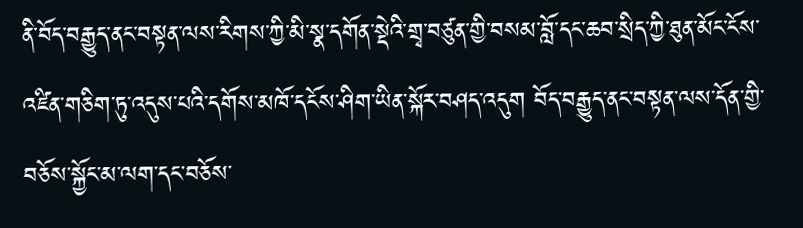ནི་བོད་བརྒྱུད་ནང་བསྟན་ལས་རིགས་ཀྱི་མི་སྣ་དགོན་སྡེའི་གྲྭ་བཙུན་གྱི་བསམ་བློ་དང་ཆབ་སྲིད་ཀྱི་ཐུན་མོང་ངོས་འཛིན་གཅིག་ཏུ་འདུས་པའི་དགོས་མཁོ་དངོས་ཤིག་ཡིན་སྐོར་བཤད་འདུག བོད་བརྒྱུད་ནང་བསྟན་ལས་དོན་གྱི་བཅོས་སྐྱོང་མ་ལག་དང་བཅོས་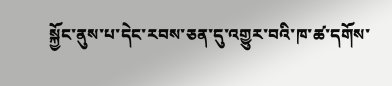སྐྱོང་ནུས་པ་དེང་རབས་ཅན་དུ་འགྱུར་བའི་ཁ་ཚ་དགོས་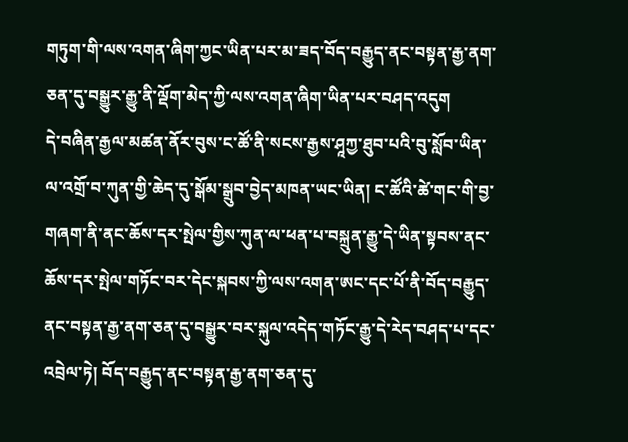གཏུག་གི་ལས་འགན་ཞིག་ཀྱང་ཡིན་པར་མ་ཟད་བོད་བརྒྱུད་ནང་བསྟན་རྒྱ་ནག་ཅན་དུ་བསྒྱུར་རྒྱུ་ནི་ལྡོག་མེད་ཀྱི་ལས་འགན་ཞིག་ཡིན་པར་བཤད་འདུག
དེ་བཞིན་རྒྱལ་མཚན་ནོར་བུས་ང་ཚོ་ནི་སངས་རྒྱས་ཤཱཀྱ་ཐུབ་པའི་བུ་སློབ་ཡིན་ལ་འགྲོ་བ་ཀུན་གྱི་ཆེད་དུ་སྒོམ་སྒྲུབ་བྱེད་མཁན་ཡང་ཡིན། ང་ཚོའི་ཚེ་གང་གི་བྱ་གཞག་ནི་ནང་ཆོས་དར་སྤེལ་གྱིས་ཀུན་ལ་ཕན་པ་བསྐྲུན་རྒྱུ་དེ་ཡིན་སྟབས་ནང་ཆོས་དར་སྤེལ་གཏོང་བར་དེང་སྐབས་ཀྱི་ལས་འགན་ཨང་དང་པོ་ནི་བོད་བརྒྱུད་ནང་བསྟན་རྒྱ་ནག་ཅན་དུ་བསྒྱུར་བར་སྐུལ་འདེད་གཏོང་རྒྱུ་དེ་རེད་བཤད་པ་དང་འབྲེལ་ཏེ། བོད་བརྒྱུད་ནང་བསྟན་རྒྱ་ནག་ཅན་དུ་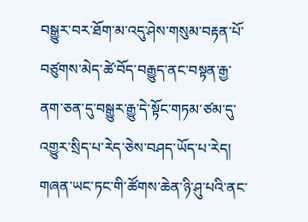བསྒྱུར་བར་ཐོག་མ་འདུ་ཤེས་གསུམ་བརྟན་པོ་བཙུགས་མེད་ཚེ་བོད་བརྒྱུད་ནང་བསྟན་རྒྱ་ནག་ཅན་དུ་བསྒྱུར་རྒྱུ་དེ་སྟོང་གཏམ་ཙམ་དུ་འགྱུར་སྲིད་པ་རེད་ཅེས་བཤད་ཡོད་པ་རེད།
གཞན་ཡང་ཏང་གི་ཚོགས་ཆེན་ཉི་ཤུ་པའི་ནང་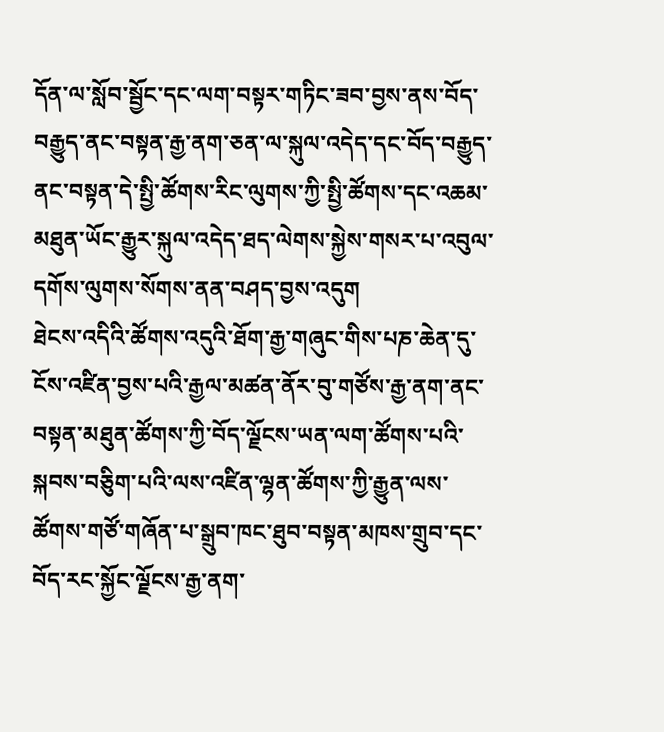དོན་ལ་སློབ་སྦྱོང་དང་ལག་བསྟར་གཏིང་ཟབ་བྱས་ནས་བོད་བརྒྱུད་ནང་བསྟན་རྒྱ་ནག་ཅན་ལ་སྐུལ་འདེད་དང་བོད་བརྒྱུད་ནང་བསྟན་དེ་སྤྱི་ཚོགས་རིང་ལུགས་ཀྱི་སྤྱི་ཚོགས་དང་འཆམ་མཐུན་ཡོང་རྒྱུར་སྐུལ་འདེད་ཐད་ལེགས་སྐྱེས་གསར་པ་འབུལ་དགོས་ལུགས་སོགས་ནན་བཤད་བྱས་འདུག
ཐེངས་འདིའི་ཚོགས་འདུའི་ཐོག་རྒྱ་གཞུང་གིས་པཎ་ཆེན་དུ་ངོས་འཛིན་བྱས་པའི་རྒྱལ་མཚན་ནོར་བུ་གཙོས་རྒྱ་ནག་ནང་བསྟན་མཐུན་ཚོགས་ཀྱི་བོད་ལྗོངས་ཡན་ལག་ཚོགས་པའི་སྐབས་བཅིུག་པའི་ལས་འཛིན་ལྷན་ཚོགས་ཀྱི་རྒྱུན་ལས་ཚོགས་གཙོ་གཞོན་པ་སྒྲུབ་ཁང་ཐུབ་བསྟན་མཁས་གྲུབ་དང་བོད་རང་སྐྱོང་ལྗོངས་རྒྱ་ནག་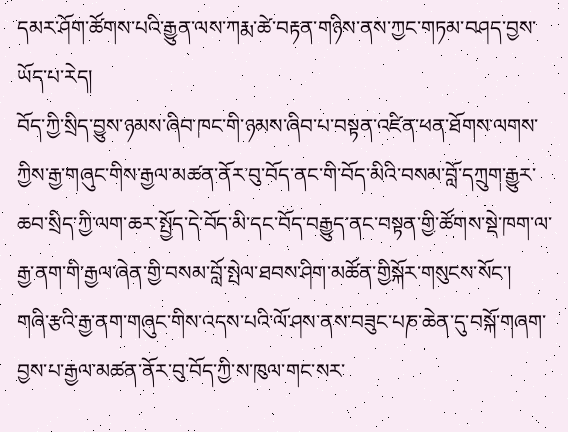དམར་ཤོག་ཚོགས་པའི་རྒྱུན་ལས་ཀརྨ་ཚེ་བརྟན་གཉིས་ནས་ཀྱང་གཏམ་བཤད་བྱས་ཡོད་པ་རེད།
བོད་ཀྱི་སྲིད་བྱུས་ཉམས་ཞིབ་ཁང་གི་ཉམས་ཞིབ་པ་བསྟན་འཛིན་ཕན་ཐོགས་ལགས་ཀྱིས་རྒྱ་གཞུང་གིས་རྒྱལ་མཚན་ནོར་བུ་བོད་ནང་གི་བོད་མིའི་བསམ་བློ་དཀྲུག་རྒྱུར་ཆབ་སྲིད་ཀྱི་ལག་ཆར་སྤྱོད་དེ་བོད་མི་དང་བོད་བརྒྱུད་ནང་བསྟན་གྱི་ཚོགས་སྡེ་ཁག་ལ་རྒྱ་ནག་གི་རྒྱལ་ཞེན་གྱི་བསམ་བློ་སྤེལ་ཐབས་ཤིག་མཚོན་གྱིསྐོར་གསུངས་སོང་།
གཞི་རྩའི་རྒྱ་ནག་གཞུང་གིས་འདས་པའི་ལོ་ཤས་ནས་བཟུང་པཎ་ཆེན་དུ་བསྐོ་གཞག་བྱས་པ་རྒྱལ་མཚན་ནོར་བུ་བོད་ཀྱི་ས་ཁུལ་གང་སར་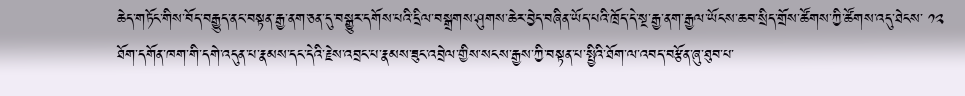ཆེད་གཏོང་གིས་བོད་བརྒྱུད་ནང་བསྟན་རྒྱ་ནག་ཅན་དུ་བསྒྱུར་དགོས་པའི་དྲིལ་བསྒྲགས་ཤུགས་ཆེར་བྱེད་བཞིན་ཡོད་པའི་ཁྲོད་དེ་སྔ་རྒྱ་ནག་རྒྱལ་ཡོངས་ཆབ་སྲིད་གྲོས་ཚོགས་ཀྱི་ཚོགས་འདུ་ཐེངས་ ༡༢ ཐོག་དགོན་ཁག་གི་དགེ་འདུན་པ་རྣམས་དང་དེའི་རྗེས་འབྲང་པ་རྣམས་ཟུང་འབྲེལ་གྱིས་སངས་རྒྱས་ཀྱི་བསྟན་པ་སྤྱིའི་ཐོག་ལ་འབད་བརྩོན་ཞུ་ཐུབ་པ་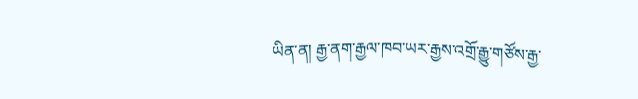ཡིན་ན། རྒྱ་ནག་རྒྱལ་ཁབ་ཡར་རྒྱས་འགྲོ་རྒྱུ་གཙོས་རྒྱ་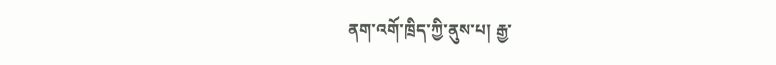ནག་འགོ་ཁྲིད་ཀྱི་ནུས་པ། རྒྱ་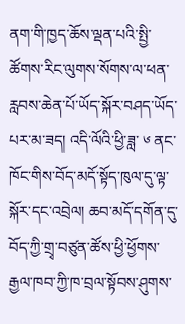ནག་གི་ཁྱད་ཆོས་ལྡན་པའི་སྤྱི་ཚོགས་རིང་ལུགས་སོགས་ལ་ཕན་རླབས་ཆེན་པོ་ཡོད་སྐོར་བཤད་ཡོད་པར་མ་ཟད། འདི་ལོའི་ཕྱི་ཟླ་ ༦ ནང་ཁོང་གིས་བོད་མདོ་སྟོད་ཁུལ་དུ་ལྟ་སྐོར་དང་འབྲེལ། ཆབ་མདོ་དགོན་དུ་བོད་ཀྱི་གྲྭ་བཙུན་ཚོས་ཕྱི་ཕྱོགས་རྒྱལ་ཁབ་ཀྱི་ཁ་བྲལ་སྟོབས་ཤུགས་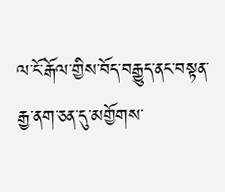ལ་ངོ་རྒོལ་གྱིས་བོད་བརྒྱུད་ནང་བསྟན་རྒྱ་ནག་ཅན་དུ་མགྱོགས་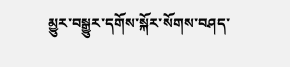མྱུར་བསྒྱུར་དགོས་སྐོར་སོགས་བཤད་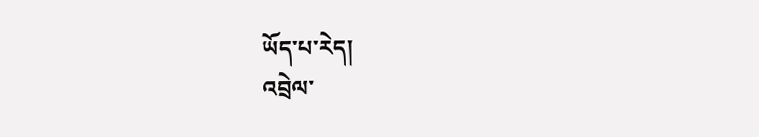ཡོད་པ་རེད།
འབྲེལ་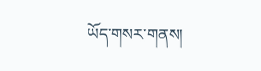ཡོད་གསར་གནས།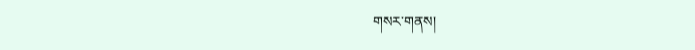གསར་གནས།